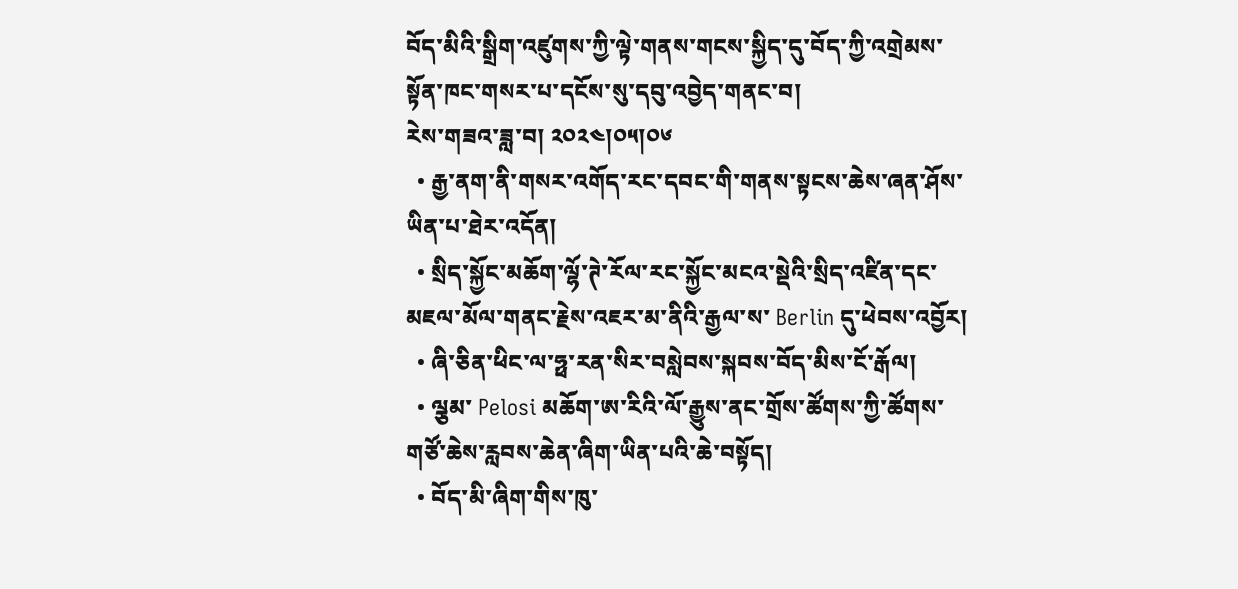བོད་མིའི་སྒྲིག་འཛུགས་ཀྱི་ལྟེ་གནས་གངས་སྐྱིད་དུ་བོད་ཀྱི་འགྲེམས་སྟོན་ཁང་གསར་པ་དངོས་སུ་དབུ་འབྱེད་གནང་བ།
རེས་གཟའ་ཟླ་བ། ༢༠༢༤།༠༥།༠༦
  • རྒྱ་ནག་ནི་གསར་འགོད་རང་དབང་གི་གནས་སྟངས་ཆེས་ཞན་ཤོས་ཡིན་པ་ཐེར་འདོན།
  • སྲིད་སྐྱོང་མཆོག་ལྷོ་ཊེ་རོལ་རང་སྐྱོང་མངའ་སྡེའི་སྲིད་འཛིན་དང་མཇལ་མོལ་གནང་རྗེས་འཇར་མ་ནིའི་རྒྱལ་ས་ Berlin དུ་ཕེབས་འབྱོར།
  • ཞི་ཅིན་ཕིང་ལ་ཧྥ་རན་སིར་བསླེབས་སྐབས་བོད་མིས་ངོ་རྒོལ།
  • ལྕམ་ Pelosi མཆོག་ཨ་རིའི་ལོ་རྒྱུས་ནང་གྲོས་ཚོགས་ཀྱི་ཚོགས་གཙོ་ཆེས་རླབས་ཆེན་ཞིག་ཡིན་པའི་ཆེ་བསྟོད།
  • བོད་མི་ཞིག་གིས་ཁུ་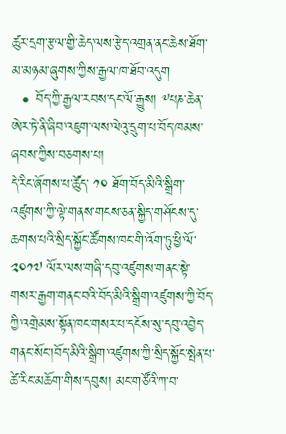ཚུར་དྲག་རྩལ་གྱི་ཆེད་ལས་རྩེད་འགྲན་ནང་ཆེས་ཐོག་མ་མཉམ་ཞུགས་ཀྱིས་རྒྱལ་ཁ་ཐོབ་འདུག
  • བོད་ཀྱི་རྒྱལ་རབས་དང་ལོ་རྒྱུས། ༸པཎ་ཆེན་ཨེར་ཏེ་ནི་ཞིབ་འཇུག་ལས་ལེའུ་དྲུག་པ་བོད་ཁམས་ཞབས་ཀྱིས་བཅགས་པ།
དེ་རིང་ཞོགས་པ་ཚོུད་ ༡༠ ཐོག་བོད་མིའི་སྒྲིག་འཛུགས་ཀྱི་ལྟེ་གནས་གངས་ཅན་སྐྱིད་གཤོངས་དུ་ཆགས་པའི་སྲིད་སྐྱོང་ཚོགས་ཁང་གི་འོག་ཏུ་ཕྱི་ལོ་ ༢༠༡༧ ལོར་ལས་གཞི་དབུ་འཛུགས་གནང་སྟེ་གསར་རྒྱག་གནང་བའི་བོད་མིའི་སྒྲིག་འཛུགས་ཀྱི་བོད་ཀྱི་འགྲེམས་སྟོན་ཁང་གསར་པ་དངོས་སུ་དབུ་འབྱེད་གནང་སོང་།བོད་མིའི་སྒྲིག་འཛུགས་ཀྱི་སྲིད་སྐྱོང་སྤེན་པ་ཚེ་རིང་མཆོག་གིས་དབུས། མང་གཙོའི་ཀ་བ་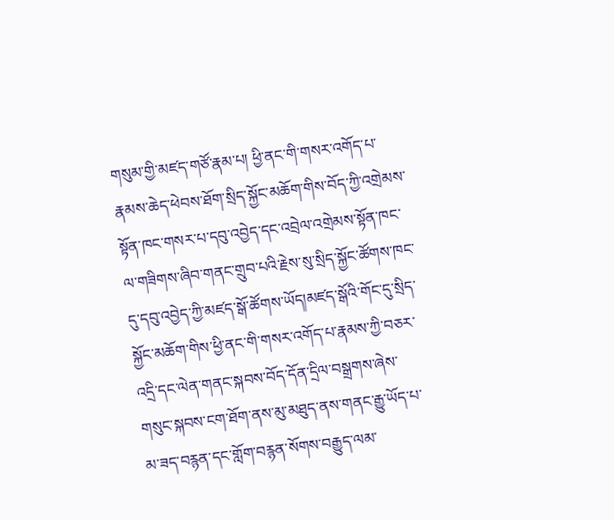གསུམ་གྱི་མཛད་གཙོ་རྣམ་པ། ཕྱི་ནང་གི་གསར་འགོད་པ་རྣམས་ཆེད་ཕེབས་ཐོག་སྲིད་སྐྱོང་མཆོག་གིས་བོད་ཀྱི་འགྲེམས་སྟོན་ཁང་གསར་པ་དབུ་འབྱེད་དང་འབྲེལ་འགྲེམས་སྟོན་ཁང་ལ་གཟིགས་ཞིབ་གནང་གྲུབ་པའི་རྗེས་སུ་སྲིད་སྐྱོང་ཚོགས་ཁང་དུ་དབུ་འབྱེད་ཀྱི་མཛད་སྒོ་ཚོགས་ཡོད།མཛད་སྒོའི་གོང་དུ་སྲིད་སྐྱོང་མཆོག་གིས་ཕྱི་ནང་གི་གསར་འགོད་པ་རྣམས་ཀྱི་བཅར་འདྲི་དང་ལེན་གནང་སྐབས་བོད་དོན་དྲིལ་བསྒྲགས་ཞེས་གསུང་སྐབས་ངག་ཐོག་ནས་མུ་མཐུད་ནས་གནང་རྒྱུ་ཡོད་པ་མ་ཟད་བརྙན་དང་གློག་བརྙན་སོགས་བརྒྱུད་ལམ་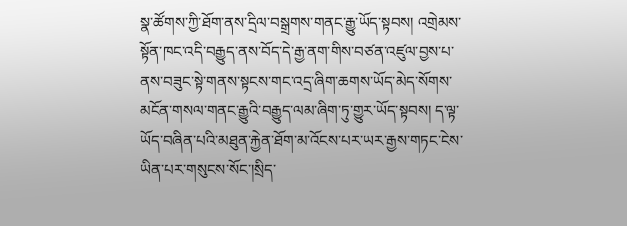སྣ་ཚོགས་ཀྱི་ཐོག་ནས་དྲིལ་བསྒྲགས་གནང་རྒྱུ་ཡོད་སྟབས། འགྲེམས་སྟོན་ཁང་འདི་བརྒྱུད་ནས་བོད་དེ་རྒྱ་ནག་གིས་བཙན་འཛུལ་བྱས་པ་ནས་བཟུང་སྟེ་གནས་སྟངས་གང་འདྲ་ཞིག་ཆགས་ཡོད་མེད་སོགས་མངོན་གསལ་གནང་རྒྱུའི་བརྒྱུད་ལམ་ཞིག་ཏུ་གྱུར་ཡོད་སྟབས། ད་ལྟ་ཡོད་བཞིན་པའི་མཐུན་རྐྱེན་ཐོག་མ་འོངས་པར་ཡར་རྒྱས་གཏང་ངེས་ཡིན་པར་གསུངས་སོང་།སྲིད་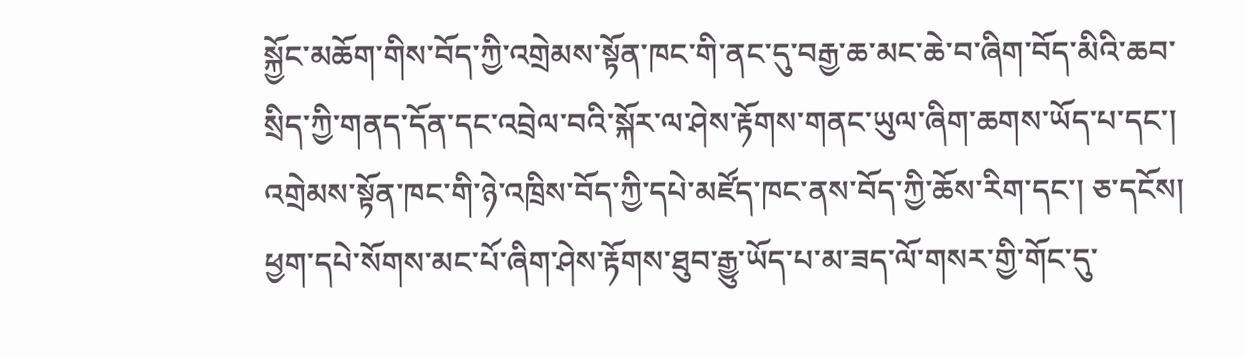སྐྱོང་མཆོག་གིས་བོད་ཀྱི་འགྲེམས་སྟོན་ཁང་གི་ནང་དུ་བརྒྱ་ཆ་མང་ཆེ་བ་ཞིག་བོད་མིའི་ཆབ་སྲིད་ཀྱི་གནད་དོན་དང་འབྲེལ་བའི་སྐོར་ལ་ཤེས་རྟོགས་གནང་ཡུལ་ཞིག་ཆགས་ཡོད་པ་དང་། འགྲེམས་སྟོན་ཁང་གི་ཉེ་འཁྲིས་བོད་ཀྱི་དཔེ་མཛོད་ཁང་ནས་བོད་ཀྱི་ཆོས་རིག་དང་། ཅ་དངོས། ཕྱག་དཔེ་སོགས་མང་པོ་ཞིག་ཤེས་རྟོགས་ཐུབ་རྒྱུ་ཡོད་པ་མ་ཟད་ལོ་གསར་གྱི་གོང་དུ་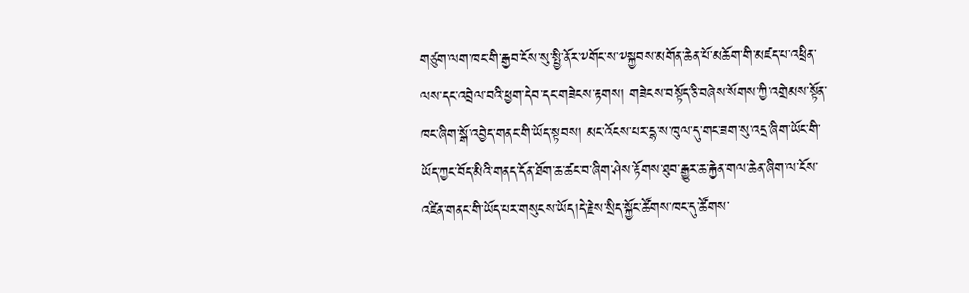གཙུག་ལག་ཁང་གི་རྒྱབ་ངོས་སུ་སྤྱི་ནོར་༸གོང་ས་༸སྐྱབས་མགོན་ཆེན་པོ་མཆོག་གི་མཛད་པ་འཕྲིན་ལས་དང་འབྲེལ་བའི་ཕྱག་དེབ་དང་གཟེངས་རྟགས། གཟེངས་བསྟོད་ཅི་བཞེས་སོགས་ཀྱི་འགྲེམས་སྟོན་ཁང་ཞིག་སྒོ་འབྱེད་གནང་གི་ཡོད་སྟབས། མང་འོངས་པར་དྷ་ས་ཁུལ་དུ་གང་ཟག་སུ་འདྲ་ཞིག་ཡོང་གི་ཡོད་ཀྱང་བོད་མིའི་གནད་དོན་ཐོག་ཆ་ཚང་བ་ཞིག་ཤེས་རྟོགས་ཐུབ་རྒྱུར་ཆ་རྐྱེན་གལ་ཆེན་ཞིག་ལ་ངོས་འཛིན་གནང་གི་ཡོད་པར་གསུངས་ཡོད།དེ་རྗེས་སྲིད་སྐྱོང་ཚོགས་ཁང་དུ་ཚོགས་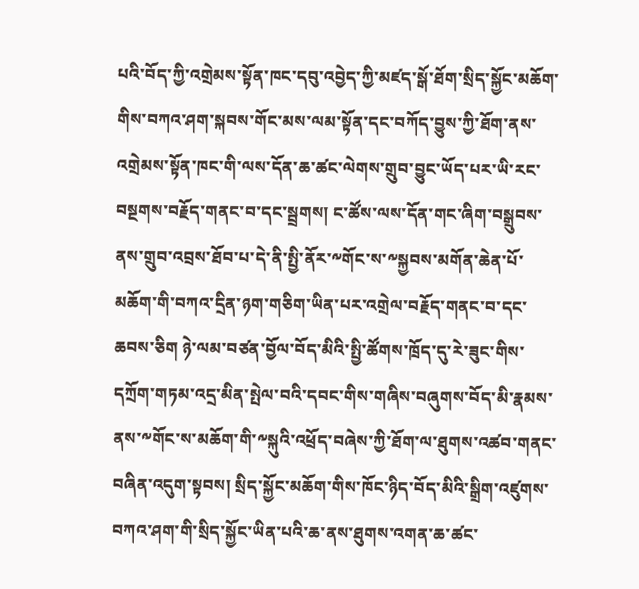པའི་བོད་ཀྱི་འགྲེམས་སྟོན་ཁང་དབུ་འབྱེད་ཀྱི་མཛད་སྒོ་ཐོག་སྲིད་སྐྱོང་མཆོག་གིས་བཀའ་ཤག་སྐབས་གོང་མས་ལམ་སྟོན་དང་བཀོད་བྱུས་ཀྱི་ཐོག་ནས་འགྲེམས་སྟོན་ཁང་གི་ལས་དོན་ཆ་ཚང་ལེགས་གྲུབ་བྱུང་ཡོད་པར་ཡི་རང་བསྔགས་བརྗོད་གནང་བ་དང་སྦྲགས། ང་ཚོས་ལས་དོན་གང་ཞིག་བསྒྲུབས་ནས་གྲུབ་འབྲས་ཐོབ་པ་དེ་ནི་སྤྱི་ནོར་༸གོང་ས་༸སྐྱབས་མགོན་ཆེན་པོ་མཆོག་གི་བཀའ་དྲིན་ཉག་གཅིག་ཡིན་པར་འགྲེལ་བརྗོད་གནང་བ་དང་ཆབས་ཅིག ཉེ་ལམ་བཙན་བྱོལ་བོད་མིའི་སྤྱི་ཚོགས་ཁྲོད་དུ་རེ་ཟུང་གིས་དཀྲོག་གཏམ་འདྲ་མིན་སྤེལ་བའི་དབང་གིས་གཞིས་བཞུགས་བོད་མི་རྣམས་ནས་༸གོང་ས་མཆོག་གི་༸སྐུའི་འཕྲོད་བཞེས་ཀྱི་ཐོག་ལ་ཐུགས་འཚབ་གནང་བཞིན་འདུག་སྟབས། སྲིད་སྐྱོང་མཆོག་གིས་ཁོང་ཉིད་བོད་མིའི་སྒྲིག་འཛུགས་བཀའ་ཤག་གི་སྲིད་སྐྱོང་ཡིན་པའི་ཆ་ནས་ཐུགས་འགན་ཆ་ཚང་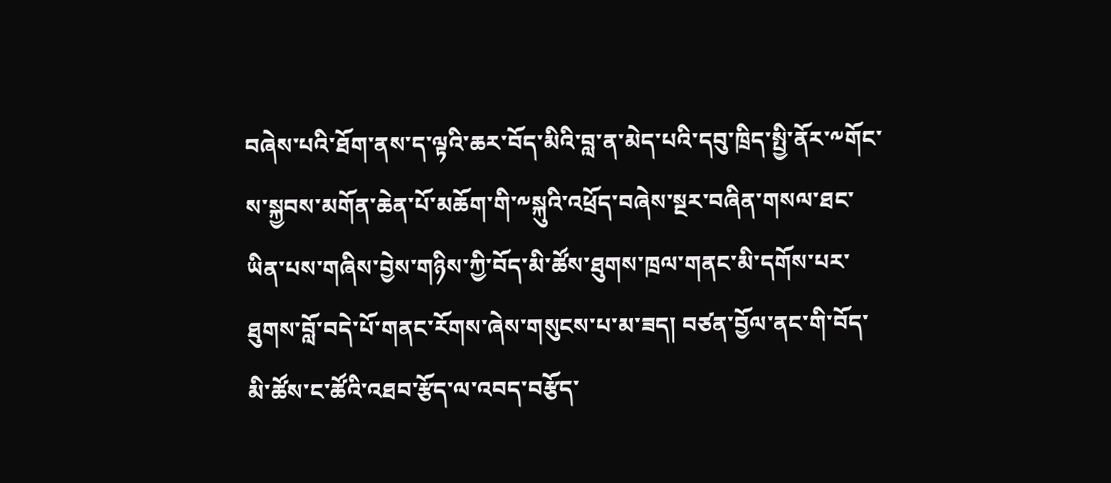བཞེས་པའི་ཐོག་ནས་ད་ལྟའི་ཆར་བོད་མིའི་བླ་ན་མེད་པའི་དབུ་ཁྲིད་སྤྱི་ནོར་༸གོང་ས་སྐྱབས་མགོན་ཆེན་པོ་མཆོག་གི་༸སྐུའི་འཕྲོད་བཞེས་སྔར་བཞིན་གསལ་ཐང་ཡིན་པས་གཞིས་བྱེས་གཉིས་ཀྱི་བོད་མི་ཚོས་ཐུགས་ཁྲལ་གནང་མི་དགོས་པར་ཐུགས་བློ་བདེ་པོ་གནང་རོགས་ཞེས་གསུངས་པ་མ་ཟད། བཙན་བྱོལ་ནང་གི་བོད་མི་ཚོས་ང་ཚོའི་འཐབ་རྩོད་ལ་འབད་བརྩོད་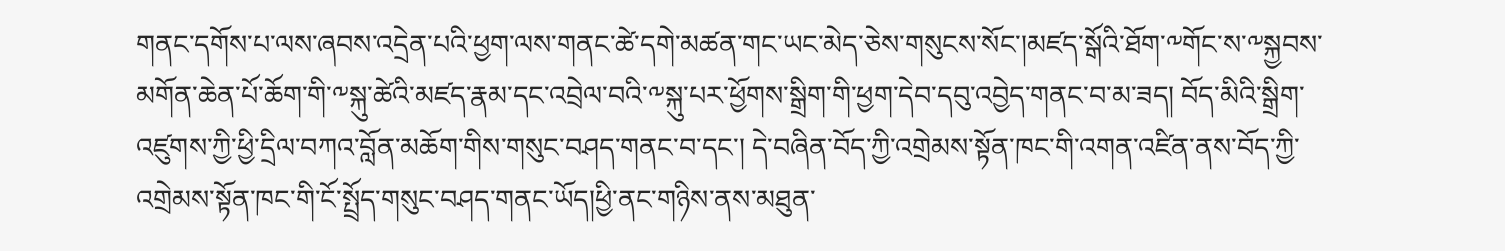གནང་དགོས་པ་ལས་ཞབས་འདྲེན་པའི་ཕྱག་ལས་གནང་ཚེ་དགེ་མཚན་གང་ཡང་མེད་ཅེས་གསུངས་སོང་།མཛད་སྒོའི་ཐོག་༸གོང་ས་༸སྐྱབས་མགོན་ཆེན་པོ་ཆོག་གི་༸སྐུ་ཚེའི་མཛད་རྣམ་དང་འབྲེལ་བའི་༸སྐུ་པར་ཕྱོགས་སྒྲིག་གི་ཕྱག་དེབ་དབུ་འབྱེད་གནང་བ་མ་ཟད། བོད་མིའི་སྒྲིག་འཛུགས་ཀྱི་ཕྱི་དྲིལ་བཀའ་བློན་མཆོག་གིས་གསུང་བཤད་གནང་བ་དང་། དེ་བཞིན་བོད་ཀྱི་འགྲེམས་སྟོན་ཁང་གི་འགན་འཛིན་ནས་བོད་ཀྱི་འགྲེམས་སྟོན་ཁང་གི་ངོ་སྤྲོད་གསུང་བཤད་གནང་ཡོད།ཕྱི་ནང་གཉིས་ནས་མཐུན་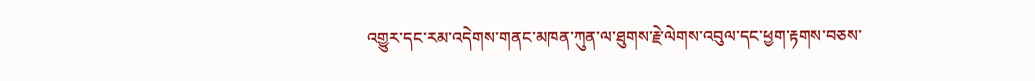འགྱུར་དང་རམ་འདེགས་གནང་མཁན་ཀུན་ལ་ཐུགས་རྗེ་ལེགས་འབུལ་དང་ཕྱག་རྟགས་བཅས་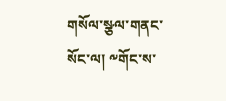གསོལ་སྩལ་གནང་སོང་ལ། ༸གོང་ས་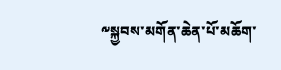༸སྐྱབས་མགོན་ཆེན་པོ་མཆོག་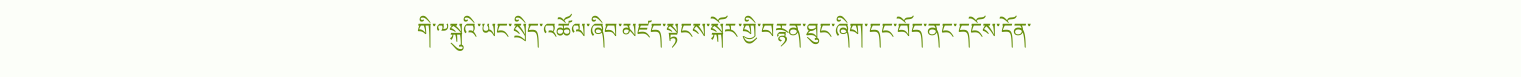གི་༸སྐུའི་ཡང་སྲིད་འཚོལ་ཞིབ་མཛད་སྟངས་སྐོར་གྱི་བརྙན་ཐུང་ཞིག་དང་བོད་ནང་དངོས་དོན་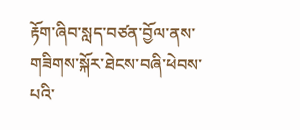རྟོག་ཞིབ་སླད་བཙན་བྱོལ་ནས་གཟིགས་སྐོར་ཐེངས་བཞི་ཕེབས་པའི་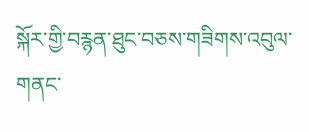སྐོར་གྱི་བརྙན་ཐུང་བཅས་གཟིགས་འབུལ་གནང་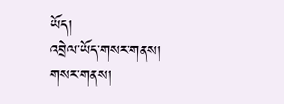ཡོད།
འབྲེལ་ཡོད་གསར་གནས།
གསར་གནས།